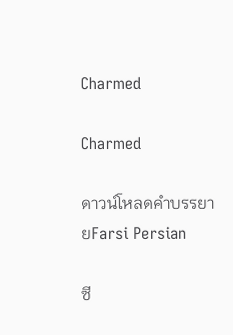Charmed

Charmed

ดาวน์โหลดคำบรรยายFarsi Persian

ซี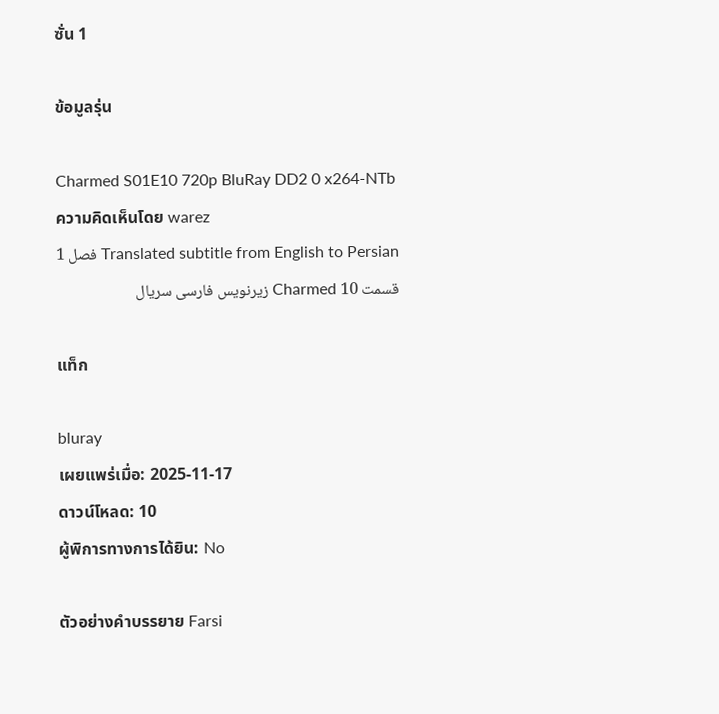ซั่น 1

ข้อมูลรุ่น

Charmed S01E10 720p BluRay DD2 0 x264-NTb
ความคิดเห็นโดย warez
Translated subtitle from English to Persian فصل 1 قسمت 10 Charmed زیرنویس فارسی سریال

แท็ก

bluray
เผยแพร่เมื่อ: 2025-11-17
ดาวน์โหลด: 10
ผู้พิการทางการได้ยิน: No

ตัวอย่างคำบรรยาย Farsi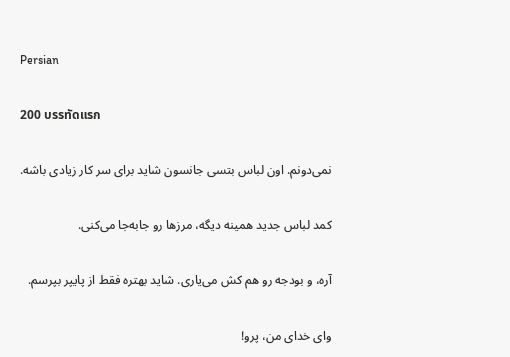Persian

200 บรรทัดแรก

نمی‌دونم. اون لباس بتسی جانسون شاید برای سر کار زیادی باشه.

کمد لباس جدید همینه دیگه، مرزها رو جابه‌جا می‌کنی.

آره، و بودجه رو هم کش می‌یاری. شاید بهتره فقط از پایپر بپرسم.

وای خدای من، پرو!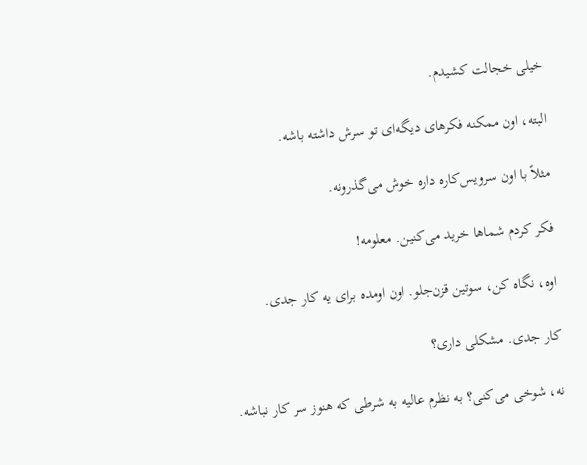خیلی خجالت کشیدم.

البته، اون ممکنه فکرهای دیگه‌ای تو سرش داشته باشه.

مثلاً با اون سرویس‌کاره داره خوش می‌گذرونه.

فکر کردم شماها خرید می‌کنین. معلومه!

اوه، نگاه کن، سوتین قزن‌جلو. اون اومده برای یه کار جدی.

کار جدی. مشکلی داری؟

نه، شوخی می‌کنی؟ به نظرم عالیه به شرطی که هنوز سر کار نباشه.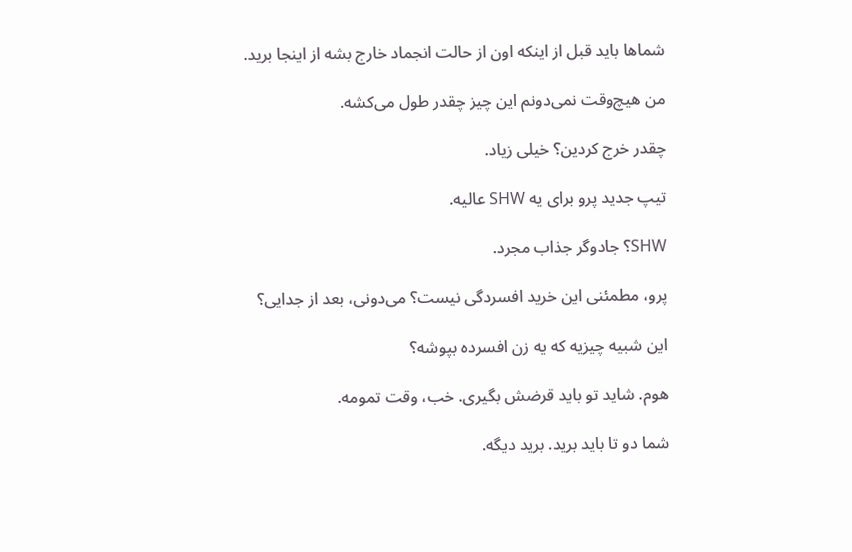شماها باید قبل از اینکه اون از حالت انجماد خارج بشه از اینجا برید.

من هیچ‌وقت نمی‌دونم این چیز چقدر طول می‌کشه.

چقدر خرج کردین؟ خیلی زیاد.

تیپ جدید پرو برای یه SHW عالیه.

SHW؟ جادوگر جذاب مجرد.

پرو، مطمئنی این خرید افسردگی نیست؟ می‌دونی، بعد از جدایی؟

این شبیه چیزیه که یه زن افسرده بپوشه؟

هوم. شاید تو باید قرضش بگیری. خب، وقت تمومه.

شما دو تا باید برید. برید دیگه.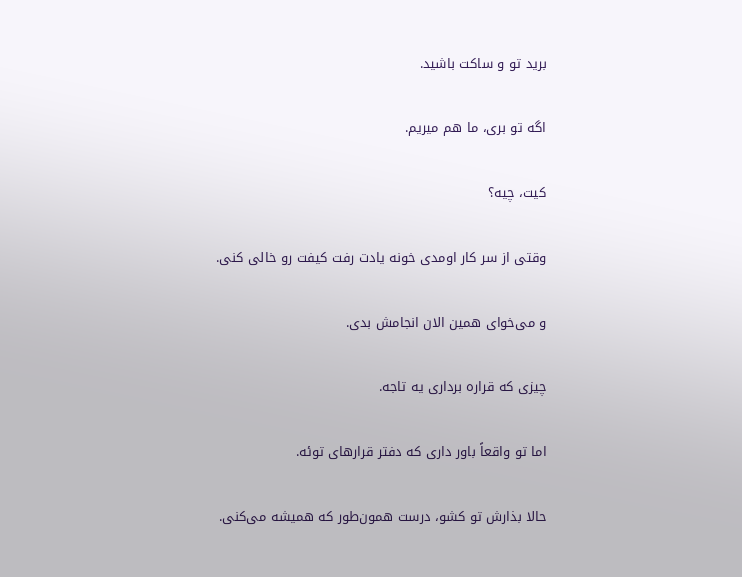برید تو و ساکت باشید.

اگه تو بری، ما هم میریم.

کیت، چیه؟

وقتی از سر کار اومدی خونه یادت رفت کیفت رو خالی کنی.

و می‌خوای همین الان انجامش بدی.

چیزی که قراره برداری یه تاجه.

اما تو واقعاً باور داری که دفتر قرارهای توئه.

حالا بذارش تو کشو، درست همون‌طور که همیشه می‌کنی.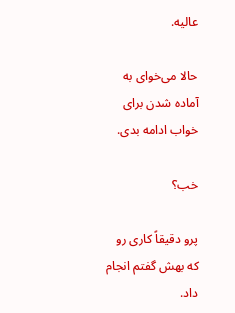عالیه.

حالا می‌خوای به آماده شدن برای خواب ادامه بدی.

خب؟

پرو دقیقاً کاری رو که بهش گفتم انجام داد.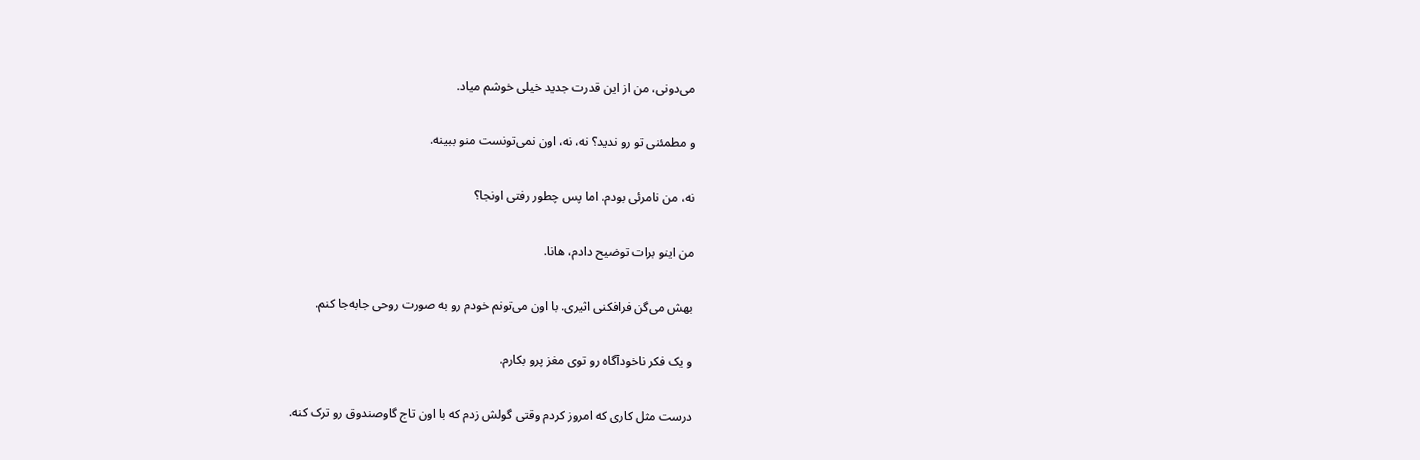می‌دونی، من از این قدرت جدید خیلی خوشم میاد.

و مطمئنی تو رو ندید؟ نه، نه، اون نمی‌تونست منو ببینه.

نه، من نامرئی بودم. اما پس چطور رفتی اونجا؟

من اینو برات توضیح دادم، هانا.

بهش می‌گن فرافکنی اثیری. با اون می‌تونم خودم رو به صورت روحی جابه‌جا کنم.

و یک فکر ناخودآگاه رو توی مغز پرو بکارم.

درست مثل کاری که امروز کردم وقتی گولش زدم که با اون تاج گاوصندوق رو ترک کنه.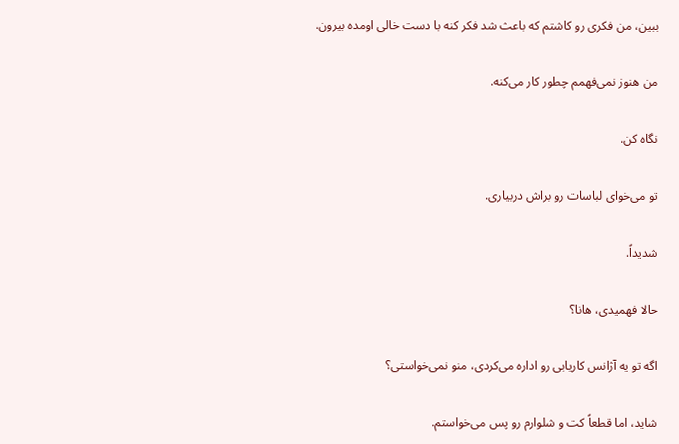ببین، من فکری رو کاشتم که باعث شد فکر کنه با دست خالی اومده بیرون.

من هنوز نمی‌فهمم چطور کار می‌کنه.

نگاه کن.

تو می‌خوای لباسات رو براش دربیاری.

شدیداً.

حالا فهمیدی، هانا؟

اگه تو یه آژانس کاریابی رو اداره می‌کردی، منو نمی‌خواستی؟

شاید، اما قطعاً کت و شلوارم رو پس می‌خواستم.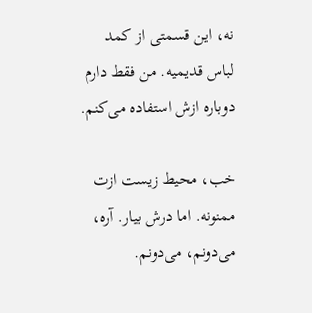نه، این قسمتی از کمد لباس قدیمیه. من فقط دارم دوباره ازش استفاده می‌کنم.

خب، محیط زیست ازت ممنونه. اما درش بیار. آره، می‌دونم، می‌دونم.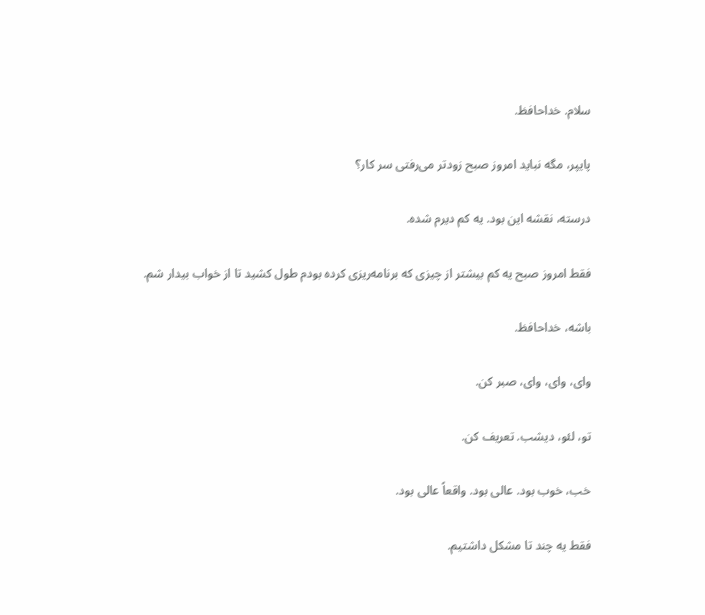سلام. خداحافظ.

پایپر، مگه نباید امروز صبح زودتر می‌رفتی سر کار؟

درسته، نقشه این بود. یه کم دیرم شده.

فقط امروز صبح یه کم بیشتر از چیزی که برنامه‌ریزی کرده بودم طول کشید تا از خواب بیدار شم.

باشه، خداحافظ.

وای، وای، وای، صبر کن.

تو، لئو، دیشب. تعریف کن.

خب، خوب بود. عالی بود. واقعاً عالی بود.

فقط یه چند تا مشکل داشتیم.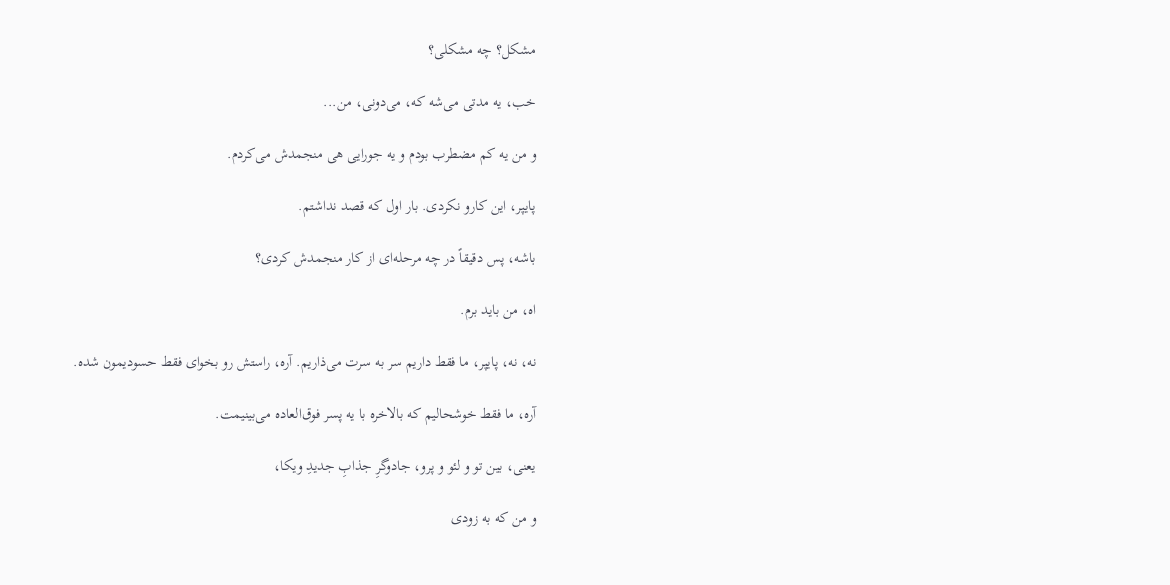مشکل؟ چه مشکلی؟

خب، یه مدتی می‌شه که، می‌دونی، من...

و من یه کم مضطرب بودم و یه جورایی هی منجمدش می‌کردم.

پایپر، این کارو نکردی. بار اول که قصد نداشتم.

باشه، پس دقیقاً در چه مرحله‌ای از کار منجمدش کردی؟

اه، من باید برم.

نه، نه، پایپر، ما فقط داریم سر به سرت می‌ذاریم. آره، راستش رو بخوای فقط حسودیمون شده.

آره، ما فقط خوشحالیم که بالاخره با یه پسر فوق‌العاده می‌بینیمت.

یعنی، بین تو و لئو و پرو، جادوگرِ جذابِ جدیدِ ویکا،

و من که به زودی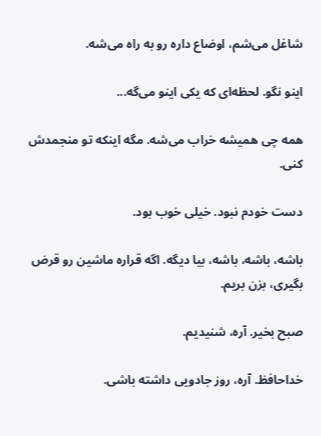شاغل می‌شم، اوضاع داره رو به راه می‌شه.

اینو نگو. لحظه‌ای که یکی اینو می‌گه...

همه چی همیشه خراب می‌شه. مگه اینکه تو منجمدش کنی.

دست خودم نبود. خیلی خوب بود.

باشه، باشه، باشه، بیا دیگه. اگه قراره ماشین رو قرض بگیری، بزن بریم.

صبح بخیر. آره، شنیدیم.

خداحافظ. آره، روز جادویی داشته باشی.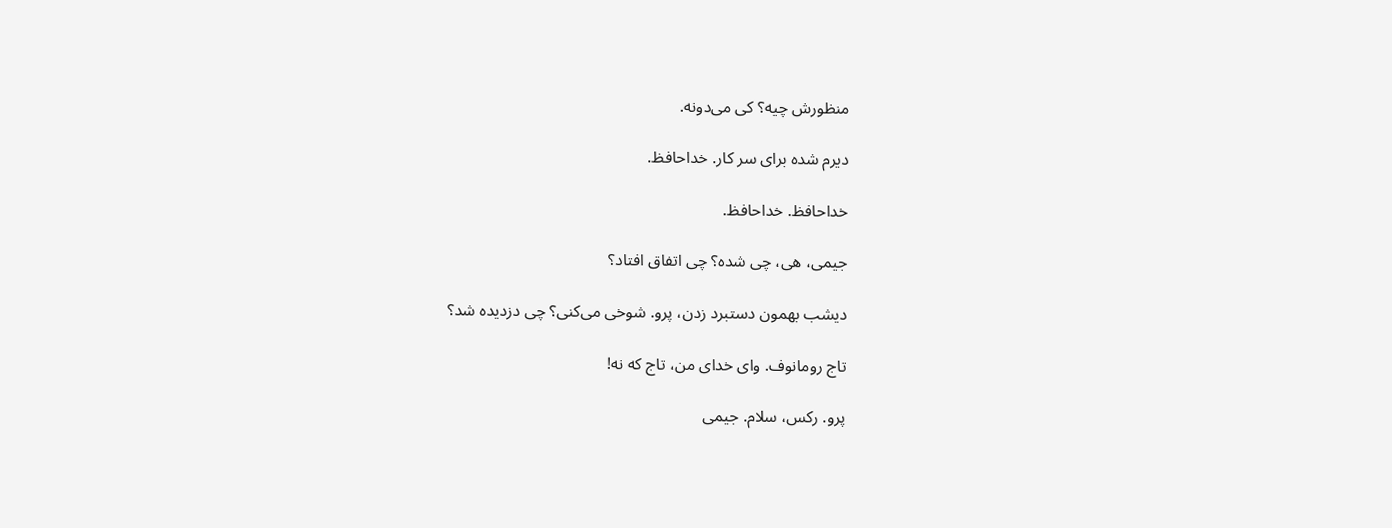منظورش چیه؟ کی می‌دونه.

دیرم شده برای سر کار. خداحافظ.

خداحافظ. خداحافظ.

جیمی، هی، چی شده؟ چی اتفاق افتاد؟

دیشب بهمون دستبرد زدن، پرو. شوخی می‌کنی؟ چی دزدیده شد؟

تاج رومانوف. وای خدای من، تاج که نه!

پرو. رکس، سلام. جیمی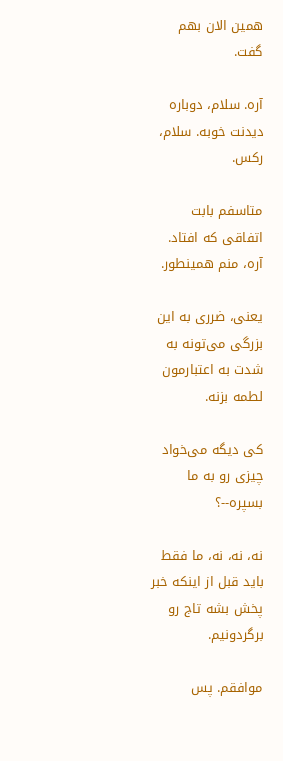همین الان بهم گفت.

آره. سلام، دوباره دیدنت خوبه. سلام، رکس.

متاسفم بابت اتفاقی که افتاد. آره، منم همینطور.

یعنی، ضرری به این بزرگی می‌تونه به شدت به اعتبارمون لطمه بزنه.

کی دیگه می‌خواد چیزی رو به ما بسپره--؟

نه، نه، نه، ما فقط باید قبل از اینکه خبر پخش بشه تاج رو برگردونیم.

موافقم. پس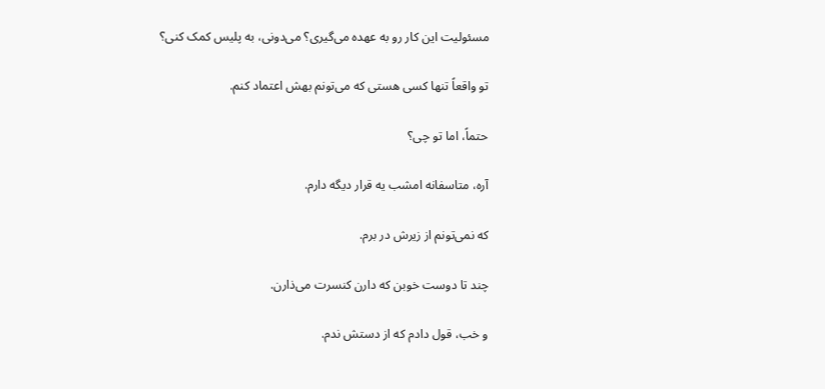مسئولیت این کار رو به عهده می‌گیری؟ می‌دونی، به پلیس کمک کنی؟

تو واقعاً تنها کسی هستی که می‌تونم بهش اعتماد کنم.

حتماً، اما تو چی؟

آره، متاسفانه امشب یه قرار دیگه دارم.

که نمی‌تونم از زیرش در برم.

چند تا دوست خوبن که دارن کنسرت می‌ذارن.

و خب، قول دادم که از دستش ندم.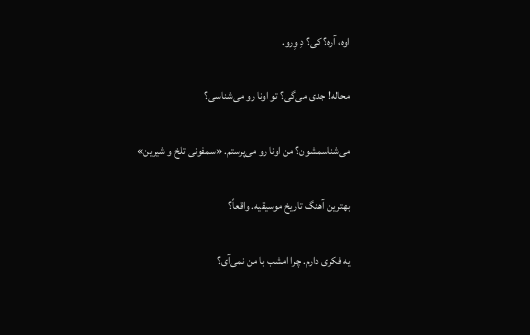اوه، آره؟ کی؟ دِ وِرو.

محاله! جدی می‌گی؟ تو اونا رو می‌شناسی؟

می‌شناسمشون؟ من اونا رو می‌پرستم. «سمفونی تلخ و شیرین»

بهترین آهنگ تاریخ موسیقیه. واقعاً؟

یه فکری دارم. چرا امشب با من نمی‌آی؟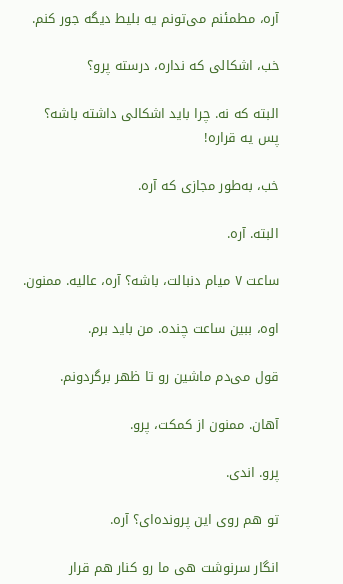آره، مطمئنم می‌تونم یه بلیط دیگه جور کنم.

خب، اشکالی که نداره، درسته پرو؟

البته که نه. چرا باید اشکالی داشته باشه؟ پس یه قراره!

خب، به‌طور مجازی که آره.

البته. آره.

ساعت ۷ میام دنبالت، باشه؟ آره، عالیه. ممنون.

اوه، ببین ساعت چنده. من باید برم.

قول می‌دم ماشین رو تا ظهر برگردونم.

آهان. ممنون از کمکت، پرو.

پرو. اندی.

تو هم روی این پرونده‌ای؟ آره.

انگار سرنوشت هی ما رو کنار هم قرار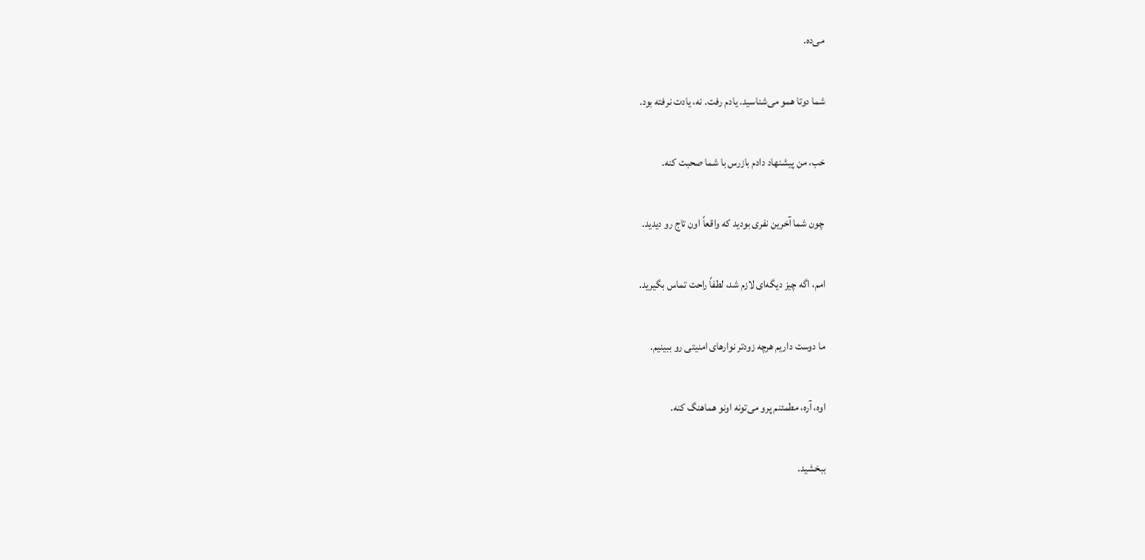می‌ده.

شما دوتا همو می‌شناسید. یادم رفت. نه، یادت نرفته بود.

خب، من پیشنهاد دادم بازرس با شما صحبت کنه.

چون شما آخرین نفری بودید که واقعاً اون تاج رو دیدید.

امم، اگه چیز دیگه‌ای لازم شد، لطفاً راحت تماس بگیرید.

ما دوست داریم هرچه زودتر نوارهای امنیتی رو ببینیم.

اوه، آره، مطمئنم پرو می‌تونه اونو هماهنگ کنه.

ببخشید.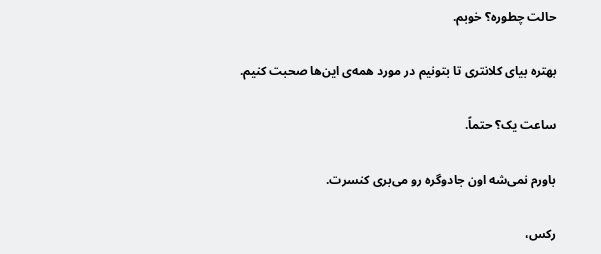حالت چطوره؟ خوبم.

بهتره بیای کلانتری تا بتونیم در مورد همه‌ی این‌ها صحبت کنیم.

ساعت یک؟ حتماً.

باورم نمی‌شه اون جادوگره رو می‌بری کنسرت.

رکس،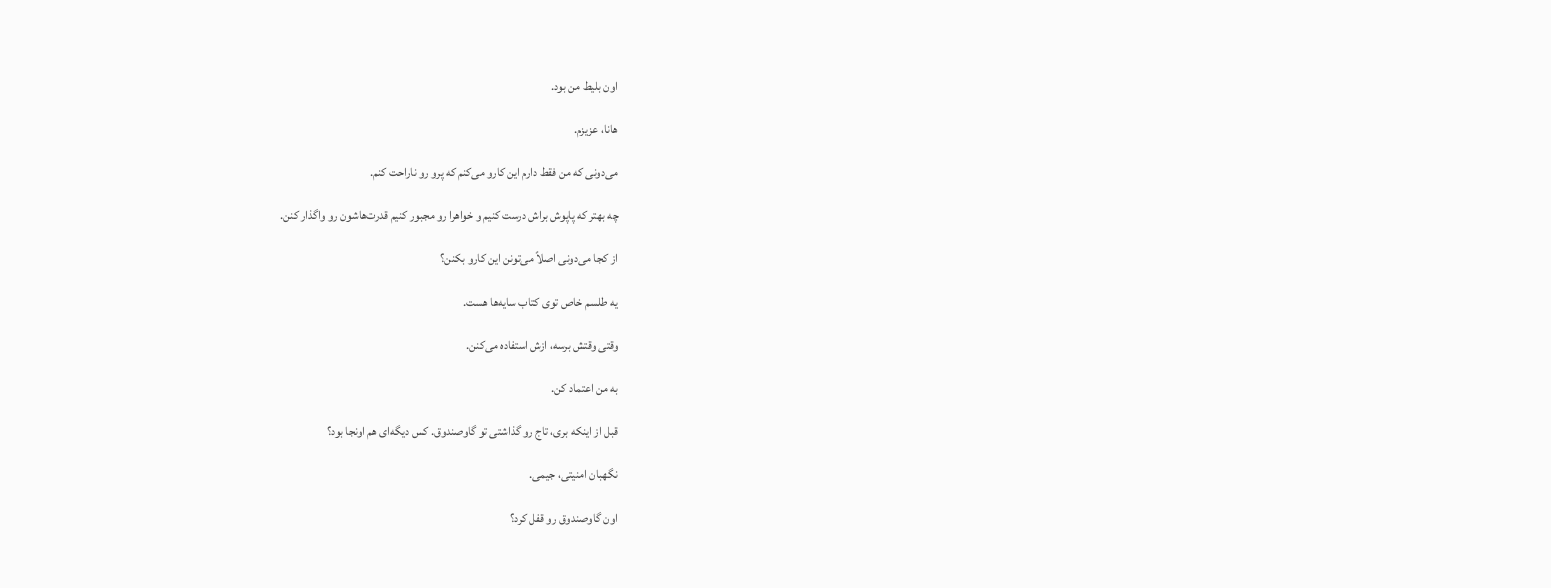اون بلیط من بود.

هانا، عزیزم.

می‌دونی که من فقط دارم این کارو می‌کنم که پرو رو ناراحت کنم.

چه بهتر که پاپوش براش درست کنیم و خواهرا رو مجبور کنیم قدرت‌هاشون رو واگذار کنن.

از کجا می‌دونی اصلاً می‌تونن این کارو بکنن؟

یه طلسم خاص توی کتاب سایه‌ها هست.

وقتی وقتش برسه، ازش استفاده می‌کنن.

به من اعتماد کن.

قبل از اینکه بری، تاج رو گذاشتی تو گاوصندوق. کس دیگه‌ای هم اونجا بود؟

نگهبان امنیتی، جیمی.

اون گاوصندوق رو قفل کرد؟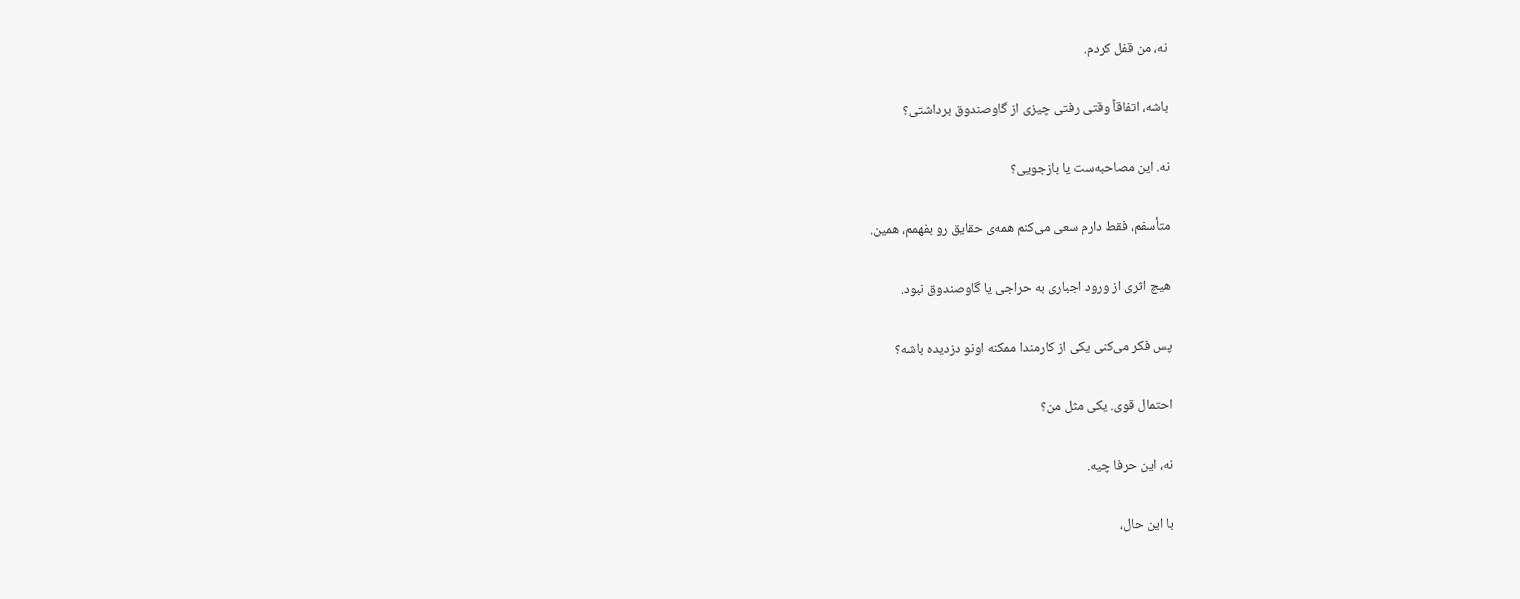نه، من قفل کردم.

باشه، اتفاقاً وقتی رفتی چیزی از گاوصندوق برداشتی؟

نه. این مصاحبه‌ست یا بازجویی؟

متأسفم، فقط دارم سعی می‌کنم همه‌ی حقایق رو بفهمم، همین.

هیچ اثری از ورود اجباری به حراجی یا گاوصندوق نبود.

پس فکر می‌کنی یکی از کارمندا ممکنه اونو دزدیده باشه؟

احتمال قوی. یکی مثل من؟

نه، این حرفا چیه.

با این حال،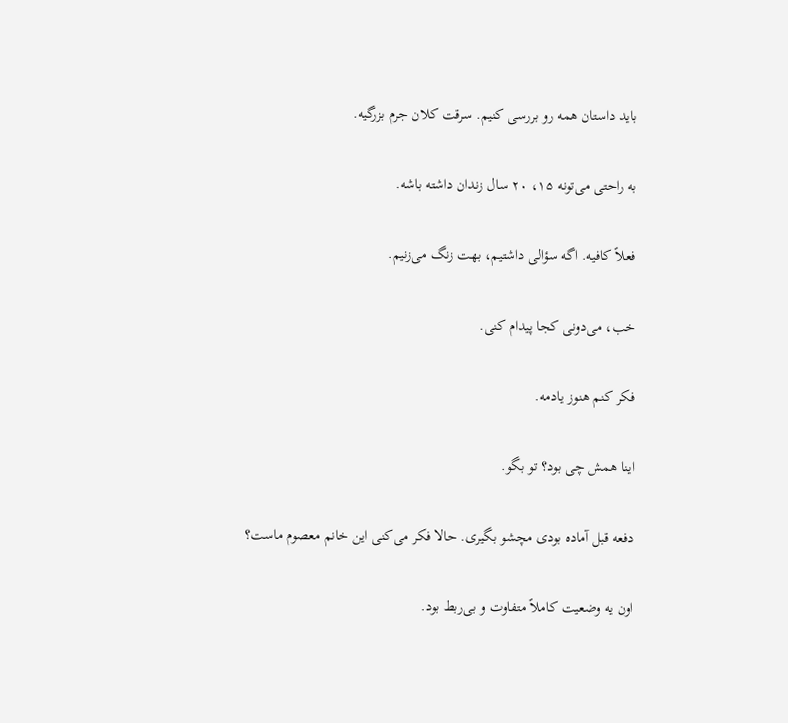باید داستان همه رو بررسی کنیم. سرقت کلان جرم بزرگیه.

به راحتی می‌تونه ۱۵، ۲۰ سال زندان داشته باشه.

فعلاً کافیه. اگه سؤالی داشتیم، بهت زنگ می‌زنیم.

خب، می‌دونی کجا پیدام کنی.

فکر کنم هنوز یادمه.

اینا همش چی بود؟ تو بگو.

دفعه قبل آماده بودی مچشو بگیری. حالا فکر می‌کنی این خانم معصوم ماست؟

اون یه وضعیت کاملاً متفاوت و بی‌ربط بود.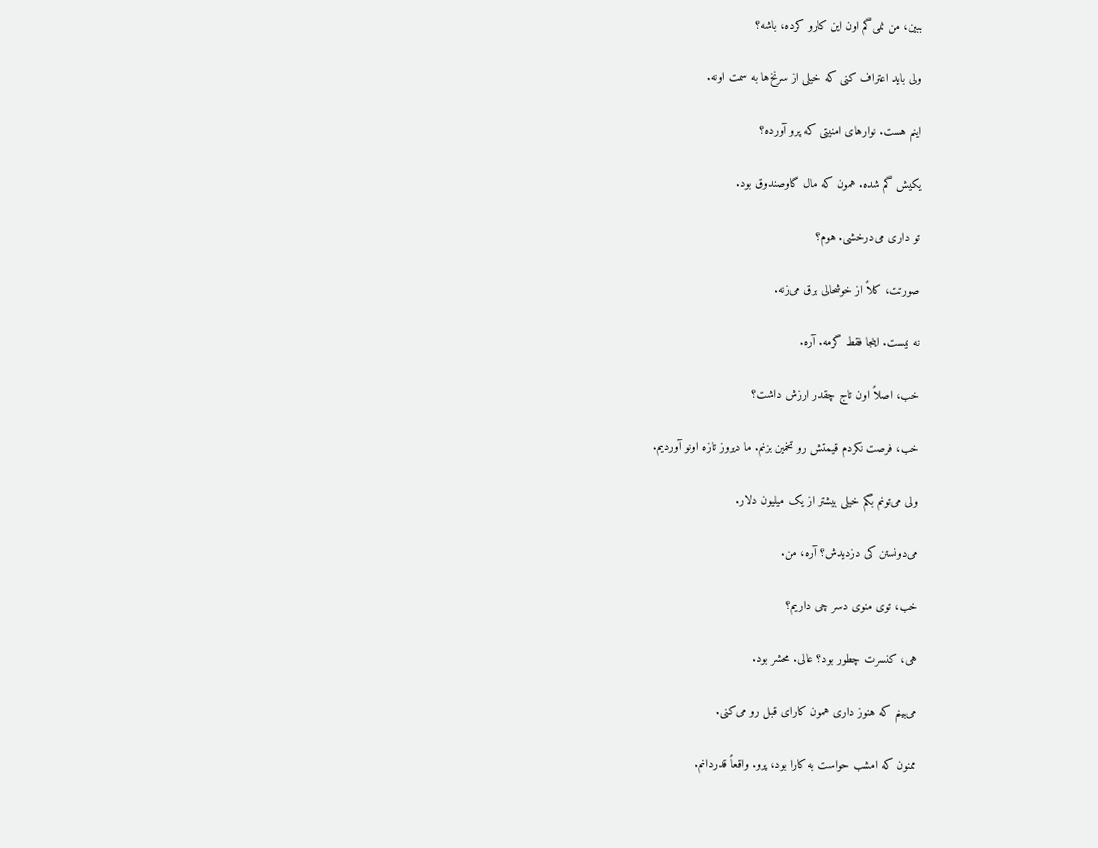ببین، من نمی‌گم اون این کارو کرده، باشه؟

ولی باید اعتراف کنی که خیلی از سرنخ‌ها به سمت اونه.

اینم هست. نوارهای امنیتی که پرو آورده؟

یکیش گم شده. همون که مال گاوصندوق بود.

تو داری می‌درخشی. هوم؟

صورتت، کلاً از خوشحالی برق می‌زنه.

نه نیست. اینجا فقط گرمه. آره.

خب، اصلاً اون تاج چقدر ارزش داشت؟

خب، فرصت نکردم قیمتش رو تخمین بزنم. ما دیروز تازه اونو آوردیم.

ولی می‌تونم بگم خیلی بیشتر از یک میلیون دلار.

می‌دونستن کی دزدیدش؟ آره، من.

خب، توی منوی دسر چی داریم؟

هی، کنسرت چطور بود؟ عالی. محشر بود.

می‌بینم که هنوز داری همون کارای قبل رو می‌کنی.

ممنون که امشب حواست به کارا بود، پرو. واقعاً قدردانم.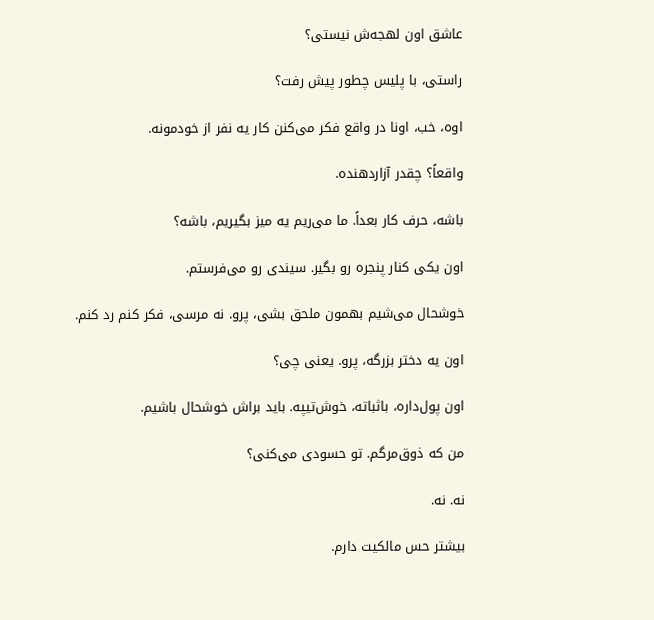عاشق اون لهجه‌ش نیستی؟

راستی، با پلیس چطور پیش رفت؟

اوه، خب، اونا در واقع فکر می‌کنن کار یه نفر از خودمونه.

واقعاً؟ چقدر آزاردهنده.

باشه، حرف کار بعداً. ما می‌ریم یه میز بگیریم، باشه؟

اون یکی کنار پنجره رو بگیر. سیندی رو می‌فرستم.

خوشحال می‌شیم بهمون ملحق بشی، پرو. نه مرسی، فکر کنم رد کنم.

اون یه دختر بزرگه، پرو. یعنی چی؟

اون پول‌داره، باثباته، خوش‌تیپه. باید براش خوشحال باشیم.

من که ذوق‌مرگم. تو حسودی می‌کنی؟

نه. نه.

بیشتر حس مالکیت دارم.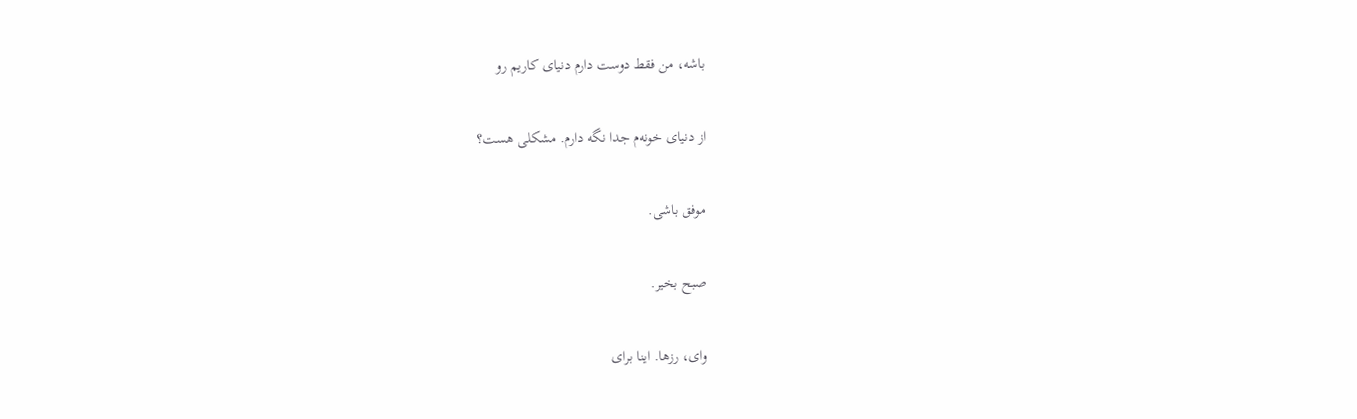باشه، من فقط دوست دارم دنیای کاریم رو

از دنیای خونه‌م جدا نگه دارم. مشکلی هست؟

موفق باشی.

صبح بخیر.

وای، رزها. اینا برای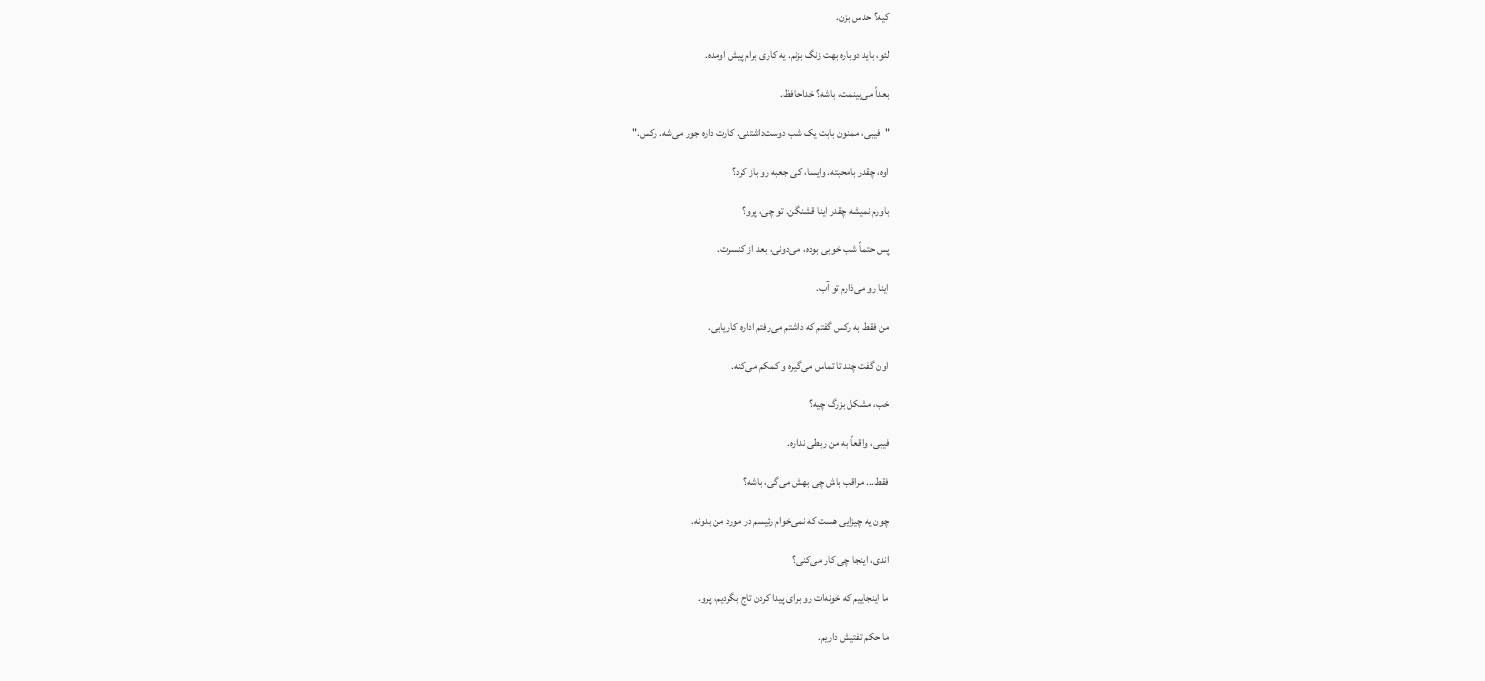کیه؟ حدس بزن.

لئو، باید دوباره بهت زنگ بزنم. یه کاری برام پیش اومده.

بعداً می‌بینمت، باشه؟ خداحافظ.

"فیبی، ممنون بابت یک شب دوست‌داشتنی. کارت داره جور می‌شه. رکس."

اوه، چقدر بامحبته. وایسا، کی جعبه رو باز کرد؟

باورم نمیشه چقدر اینا قشنگن. تو چی، پرو؟

پس حتماً شب خوبی بوده، می‌دونی، بعد از کنسرت.

اینا رو می‌ذارم تو آب.

من فقط به رکس گفتم که داشتم می‌رفتم اداره کاریابی.

اون گفت چند تا تماس می‌گیره و کمکم می‌کنه.

خب، مشکل بزرگ چیه؟

فیبی، واقعاً به من ربطی نداره.

فقط... مراقب باش چی بهش می‌گی، باشه؟

چون یه چیزایی هست که نمی‌خوام رئیسم در مورد من بدونه.

اندی، اینجا چی کار می‌کنی؟

ما اینجاییم که خونه‌ات رو برای پیدا کردن تاج بگردیم، پرو.

ما حکم تفتیش داریم.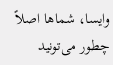وایسا، شماها اصلاً چطور می‌تونید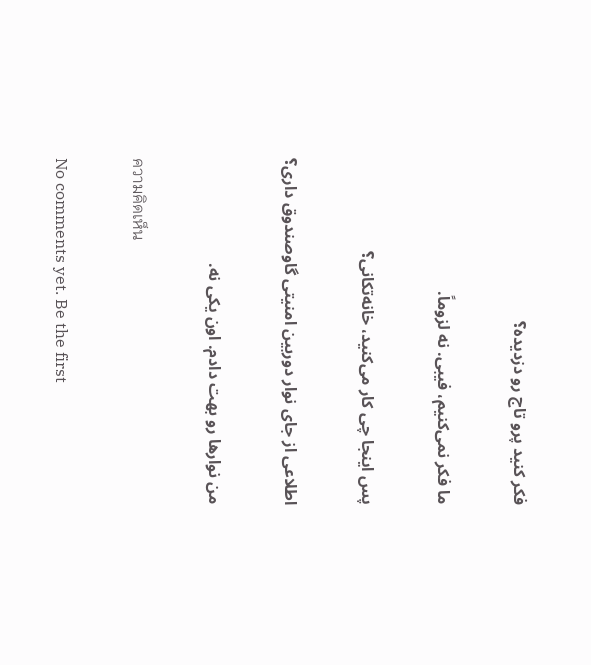فکر کنید پرو تاج رو دزدیده؟

ما فکر نمی‌کنیم، فیبی. نه لزوماً.

پس اینجا چی کار می‌کنید، خانه‌تکانی؟

اطلاعی از جای نوار دوربین امنیتی گاوصندوق داری؟

من نوارها رو بهت دادم. اون یکی نه.

ความคิดเห็น

No comments yet. Be the first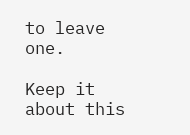to leave one.

Keep it about this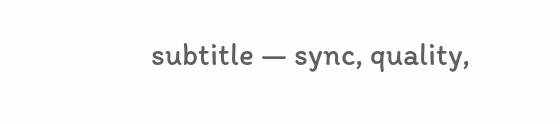subtitle — sync, quality,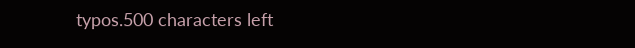typos.500 characters left